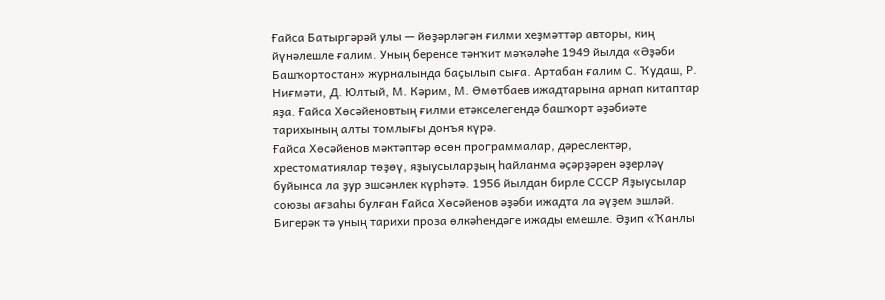Ғайса Батыргәрәй улы — йөҙәрләгән ғилми хеҙмәттәр авторы, киң йүнәлешле ғалим. Уның беренсе тәнҡит мәҡәләһе 1949 йылда «Әҙәби Башҡортостан» журналында баҫылып сыға. Артабан ғалим С. Ҡудаш, Р. Ниғмәти, Д. Юлтый, М. Кәрим, М. Өмөтбаев ижадтарына арнап китаптар яҙа. Ғайса Хөсәйеновтың ғилми етәкселегендә башҡорт әҙәбиәте тарихының алты томлығы донъя күрә.
Ғайса Хөсәйенов мәктәптәр өсөн программалар, дәреслектәр, хрестоматиялар төҙөү, яҙыусыларҙың һайланма әҫәрҙәрен әҙерләү буйынса ла ҙур эшсәнлек күрһәтә. 1956 йылдан бирле СССР Яҙыусылар союзы ағзаһы булған Ғайса Хөсәйенов әҙәби ижадта ла әүҙем эшләй. Бигерәк тә уның тарихи проза өлкәһендәге ижады емешле. Әҙип «Ҡанлы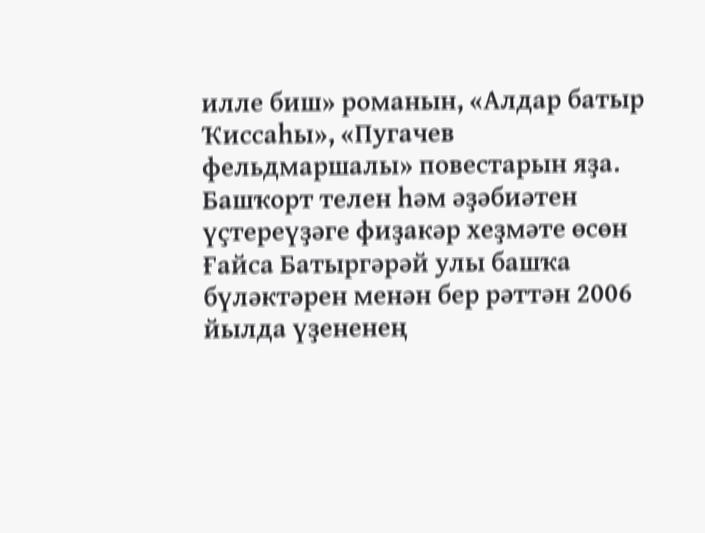илле биш» романын, «Алдар батыр Ҡиссаһы», «Пугачев фельдмаршалы» повестарын яҙа.
Башҡорт телен һәм әҙәбиәтен үҫтереүҙәге фиҙакәр хеҙмәте өсөн Ғайса Батыргәрәй улы башҡа бүләктәрен менән бер рәттән 2006 йылда үҙененең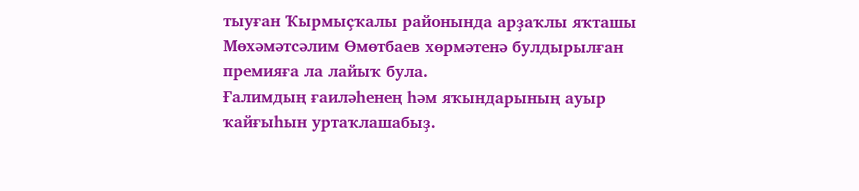тыуған Ҡырмыҫҡалы районында арҙаҡлы яҡташы Мөхәмәтсәлим Өмөтбаев хөрмәтенә булдырылған премияға ла лайыҡ була.
Ғалимдың ғаиләһенең һәм яҡындарының ауыр ҡайғыһын уртаҡлашабыҙ.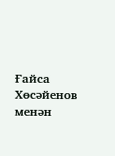Ғайса Хөсәйенов менән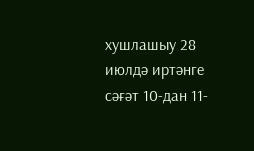хушлашыу 28 июлдә иртәнге сәғәт 10-дан 11-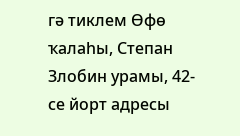гә тиклем Өфө ҡалаһы, Степан Злобин урамы, 42-се йорт адресы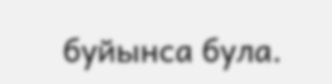буйынса була.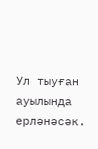Ул тыуған ауылында ерләнәсәк.